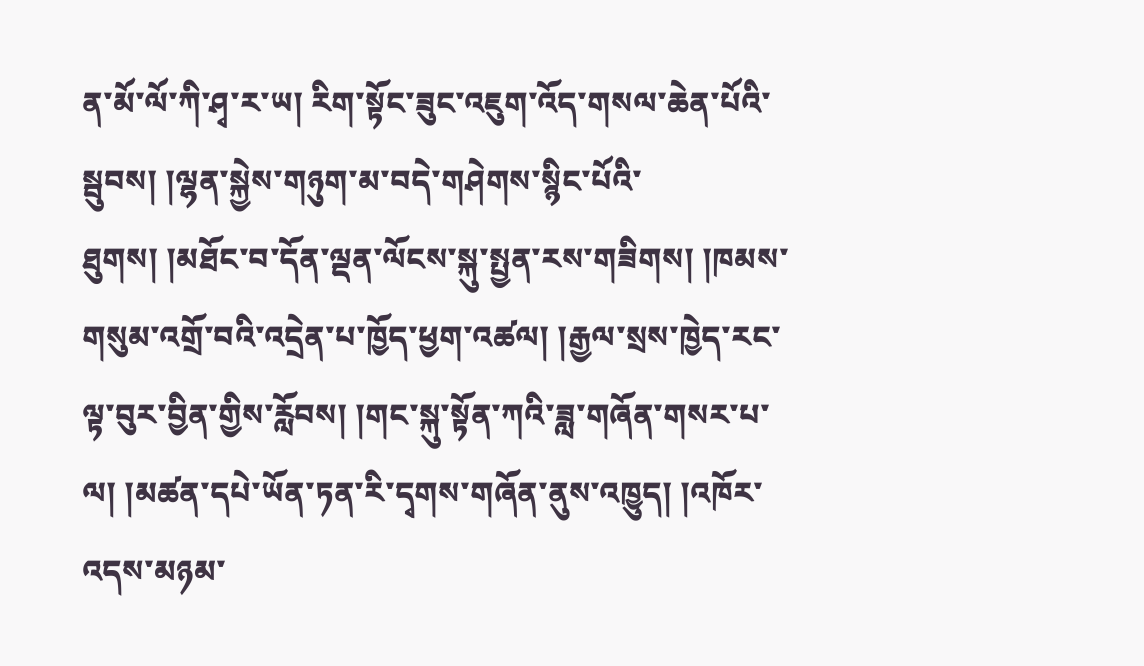ན་མོ་ལོ་ཀི་ཤྭ་ར་ཡ། རིག་སྟོང་ཟུང་འཇུག་འོད་གསལ་ཆེན་པོའི་སྦུབས། །ལྷན་སྐྱེས་གཉུག་མ་བདེ་གཤེགས་སྙིང་པོའི་ཐུགས། །མཐོང་བ་དོན་ལྡན་ལོངས་སྐུ་སྤྱན་རས་གཟིགས། །ཁམས་གསུམ་འགྲོ་བའི་འདྲེན་པ་ཁྱོད་ཕྱག་འཚལ། །རྒྱལ་སྲས་ཁྱེད་རང་ལྟ་བུར་བྱིན་གྱིས་རློབས། །གང་སྐུ་སྟོན་ཀའི་ཟླ་གཞོན་གསར་པ་ལ། །མཚན་དཔེ་ཡོན་ཏན་རི་དྭགས་གཞོན་ནུས་འཁྱུད། །འཁོར་འདས་མཉམ་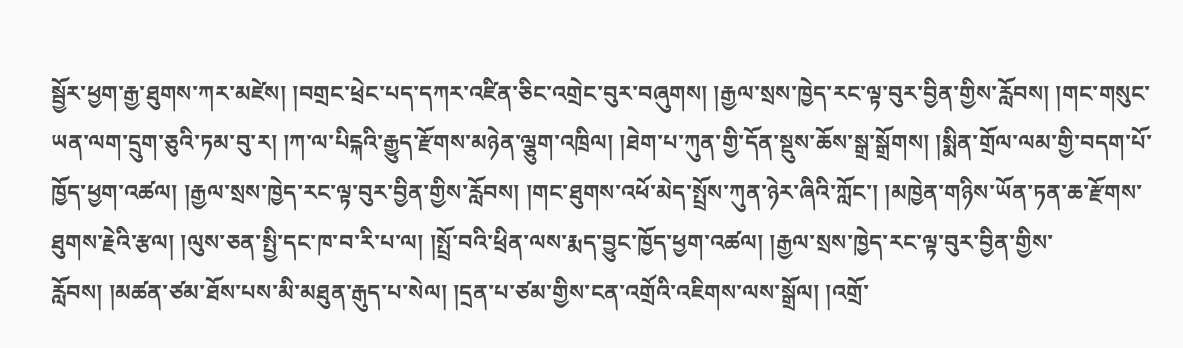སྦྱོར་ཕྱག་རྒྱ་ཐུགས་ཀར་མཛེས། །བགྲང་ཕྲེང་པད་དཀར་འཛིན་ཅིང་འགྲེང་བུར་བཞུགས། །རྒྱལ་སྲས་ཁྱེད་རང་ལྟ་བུར་བྱིན་གྱིས་རློབས། །གང་གསུང་ཡན་ལག་དྲུག་ཅུའི་ཏམ་བུ་ར། །ཀ་ལ་པིངྐའི་རྒྱུད་རྫོགས་མཉེན་ལྕུག་འཁྲིལ། །ཐེག་པ་ཀུན་གྱི་དོན་སྡུས་ཆོས་སྒྲ་སྒྲོགས། །སྨིན་གྲོལ་ལམ་གྱི་བདག་པོ་ཁྱོད་ཕྱག་འཚལ། །རྒྱལ་སྲས་ཁྱེད་རང་ལྟ་བུར་བྱིན་གྱིས་རློབས། །གང་ཐུགས་འཕོ་མེད་སྤྲོས་ཀུན་ཉེར་ཞིའི་ཀློང་། །མཁྱེན་གཉིས་ཡོན་ཏན་ཆ་རྫོགས་ཐུགས་རྗེའི་རྩལ། །ལུས་ཅན་སྤྱི་དང་ཁ་བ་རི་པ་ལ། །སྤྲོ་བའི་ཕྲིན་ལས་རྨད་བྱུང་ཁྱོད་ཕྱག་འཚལ། །རྒྱལ་སྲས་ཁྱེད་རང་ལྟ་བུར་བྱིན་གྱིས་རློབས། །མཚན་ཙམ་ཐོས་པས་མི་མཐུན་རྒུད་པ་སེལ། །དྲན་པ་ཙམ་གྱིས་ངན་འགྲོའི་འཇིགས་ལས་སྒྲོལ། །འགྲོ་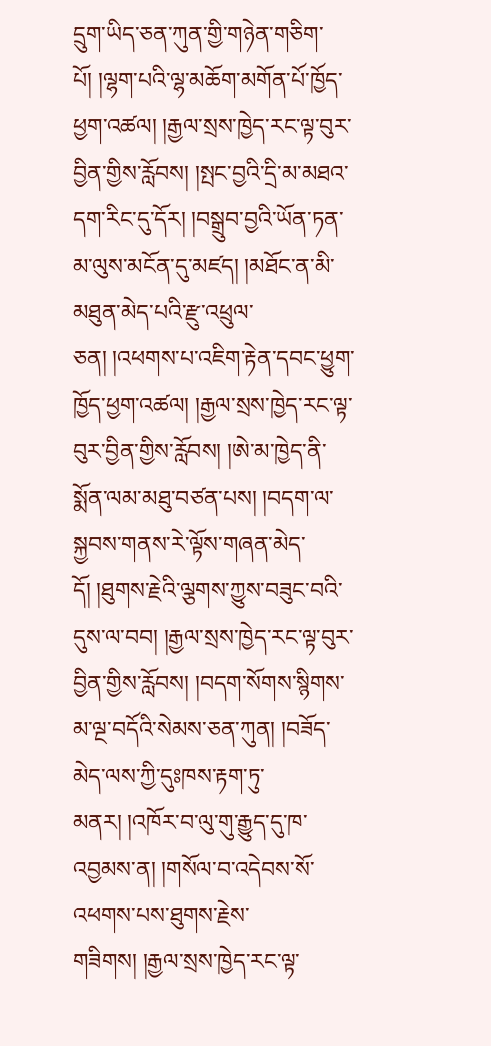དྲུག་ཡིད་ཅན་ཀུན་གྱི་གཉེན་གཅིག་པོ། །ལྷག་པའི་ལྷ་མཆོག་མགོན་པོ་ཁྱོད་ཕྱག་འཚལ། །རྒྱལ་སྲས་ཁྱེད་རང་ལྟ་བུར་བྱིན་གྱིས་རློབས། །སྤང་བྱའི་དྲི་མ་མཐའ་དག་རིང་དུ་དོར། །བསྒྲུབ་བྱའི་ཡོན་ཏན་མ་ལུས་མངོན་དུ་མཛད། །མཐོང་ན་མི་མཐུན་མེད་པའི་རྫུ་འཕྲུལ་ཅན། །འཕགས་པ་འཇིག་རྟེན་དབང་ཕྱུག་ཁྱོད་ཕྱག་འཚལ། །རྒྱལ་སྲས་ཁྱེད་རང་ལྟ་བུར་བྱིན་གྱིས་རློབས། །ཨེ་མ་ཁྱེད་ནི་སྨོན་ལམ་མཐུ་བཙན་པས། །བདག་ལ་སྐྱབས་གནས་རེ་ལྟོས་གཞན་མེད་དོ། །ཐུགས་རྗེའི་ལྕགས་ཀྱུས་བཟུང་བའི་དུས་ལ་བབ། །རྒྱལ་སྲས་ཁྱེད་རང་ལྟ་བུར་བྱིན་གྱིས་རློབས། །བདག་སོགས་སྙིགས་མ་ལྔ་བདོའི་སེམས་ཅན་ཀུན། །བཟོད་མེད་ལས་ཀྱི་དུཿཁས་རྟག་ཏུ་མནར། །འཁོར་བ་ལུ་གུ་རྒྱུད་དུ་ཁ་འབྱམས་ན། །གསོལ་བ་འདེབས་སོ་འཕགས་པས་ཐུགས་རྗེས་གཟིགས། །རྒྱལ་སྲས་ཁྱེད་རང་ལྟ་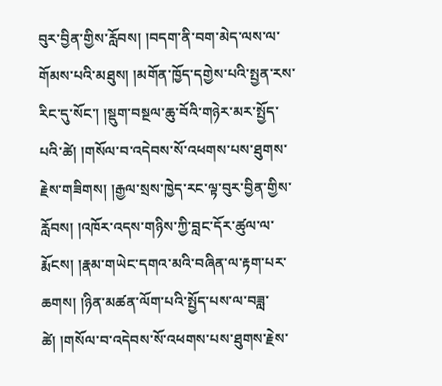བུར་བྱིན་གྱིས་རློབས། །བདག་ནི་བག་མེད་ལས་ལ་གོམས་པའི་མཐུས། །མགོན་ཁྱོད་དགྱེས་པའི་སྤྱན་རས་རིང་དུ་སོང་། །སྡུག་བསྔལ་ཆུ་བོའི་གཉེར་མར་སྤྱོད་པའི་ཚེ། །གསོལ་བ་འདེབས་སོ་འཕགས་པས་ཐུགས་རྗེས་གཟིགས། །རྒྱལ་སྲས་ཁྱེད་རང་ལྟ་བུར་བྱིན་གྱིས་རློབས། །འཁོར་འདས་གཉིས་ཀྱི་བླང་དོར་ཚུལ་ལ་རྨོངས། །རྣམ་གཡེང་དགའ་མའི་བཞིན་ལ་རྟག་པར་ཆགས། །ཉིན་མཚན་ལོག་པའི་སྤྱོད་པས་ལ་བཟླ་ཚེ། །གསོལ་བ་འདེབས་སོ་འཕགས་པས་ཐུགས་རྗེས་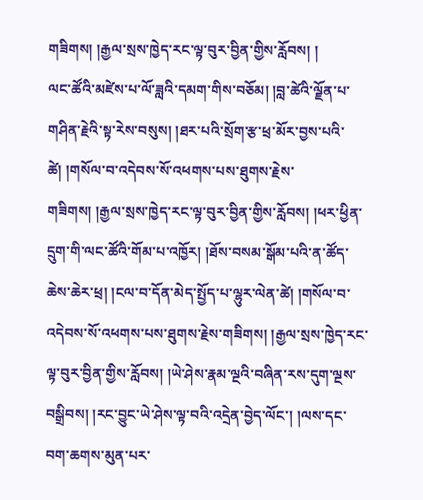གཟིགས། །རྒྱལ་སྲས་ཁྱེད་རང་ལྟ་བུར་བྱིན་གྱིས་རློབས། །
ལང་ཚོའི་མཛེས་པ་ལོ་ཟླའི་དམག་གིས་བཅོམ། །བླ་ཚེའི་ལྗོན་པ་གཤིན་རྗེའི་སྟ་རེས་བསུས། །ཐར་པའི་སྲོག་རྩ་ཕྲ་མོར་བྱས་པའི་ཚེ། །གསོལ་བ་འདེབས་སོ་འཕགས་པས་ཐུགས་རྗེས་གཟིགས། །རྒྱལ་སྲས་ཁྱེད་རང་ལྟ་བུར་བྱིན་གྱིས་རློབས། །ཕར་ཕྱིན་དྲུག་གི་ལང་ཚོའི་གོམ་པ་འཁྱོར། །ཐོས་བསམ་སྒོམ་པའི་ན་ཚོད་ཆེས་ཆེར་ཕྲ། །ངལ་བ་དོན་མེད་སྤྱོད་པ་ལྷུར་ལེན་ཚེ། །གསོལ་བ་འདེབས་སོ་འཕགས་པས་ཐུགས་རྗེས་གཟིགས། །རྒྱལ་སྲས་ཁྱེད་རང་ལྟ་བུར་བྱིན་གྱིས་རློབས། །ཡེ་ཤེས་རྣམ་ལྔའི་བཞིན་རས་དུག་ལྔས་བསྒྲིབས། །རང་བྱུང་ཡེ་ཤེས་ལྟ་བའི་འདྲེན་བྱེད་ལོང་། །ལས་དང་བག་ཆགས་མུན་པར་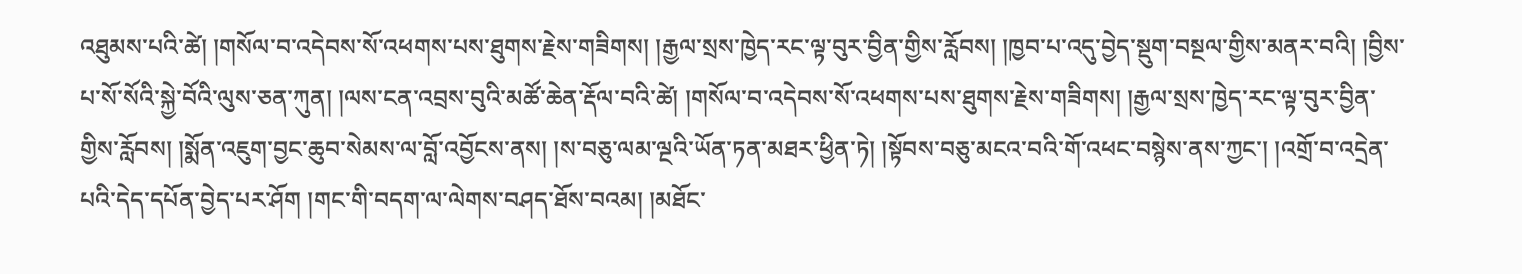འཐུམས་པའི་ཚེ། །གསོལ་བ་འདེབས་སོ་འཕགས་པས་ཐུགས་རྗེས་གཟིགས། །རྒྱལ་སྲས་ཁྱེད་རང་ལྟ་བུར་བྱིན་གྱིས་རློབས། །ཁྱབ་པ་འདུ་བྱེད་སྡུག་བསྔལ་གྱིས་མནར་བའི། །བྱིས་པ་སོ་སོའི་སྐྱེ་བོའི་ལུས་ཅན་ཀུན། །ལས་ངན་འབྲས་བུའི་མཚོ་ཆེན་རྡོལ་བའི་ཚེ། །གསོལ་བ་འདེབས་སོ་འཕགས་པས་ཐུགས་རྗེས་གཟིགས། །རྒྱལ་སྲས་ཁྱེད་རང་ལྟ་བུར་བྱིན་གྱིས་རློབས། །སྨོན་འཇུག་བྱང་ཆུབ་སེམས་ལ་བློ་འབྱོངས་ནས། །ས་བཅུ་ལམ་ལྔའི་ཡོན་ཏན་མཐར་ཕྱིན་ཏེ། །སྟོབས་བཅུ་མངའ་བའི་གོ་འཕང་བསྙེས་ནས་ཀྱང་། །འགྲོ་བ་འདྲེན་པའི་དེད་དཔོན་བྱེད་པར་ཤོག །གང་གི་བདག་ལ་ལེགས་བཤད་ཐོས་བའམ། །མཐོང་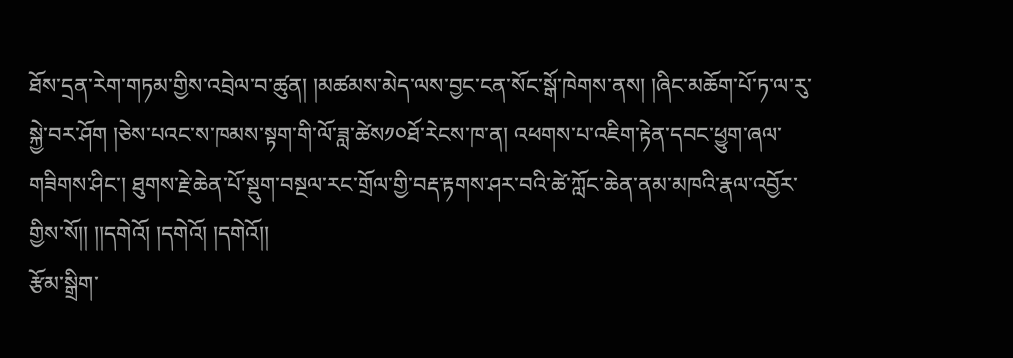ཐོས་དྲན་རེག་གཏམ་གྱིས་འབྲེལ་བ་ཚུན། །མཚམས་མེད་ལས་བྱང་ངན་སོང་སྒོ་ཁེགས་ནས། །ཞིང་མཆོག་པོ་ཏ་ལ་རུ་སྐྱེ་བར་ཤོག །ཅེས་པའང་ས་ཁམས་སྟག་གི་ལོ་ཟླ་ཚེས༡༠ཐོ་རེངས་ཁ་ན། འཕགས་པ་འཇིག་རྟེན་དབང་ཕྱུག་ཞལ་གཟིགས་ཤིང་། ཐུགས་རྗེ་ཆེན་པོ་སྡུག་བསྔལ་རང་གྲོལ་གྱི་བརྡ་རྟགས་ཤར་བའི་ཚེ་ཀློང་ཆེན་ནམ་མཁའི་རྣལ་འབྱོར་གྱིས་སོ།། །།དགེའོ། །དགེའོ། །དགེའོ།།
རྩོམ་སྒྲིག་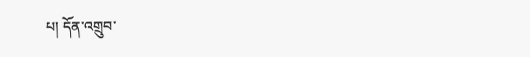པ། དོན་འགྲུབ་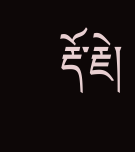རྡོ་རྗེ།